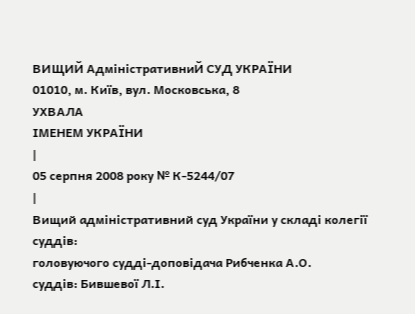ВИЩИЙ АдміністративниЙ СУД УКРАЇНИ
01010, м. Київ, вул. Московська, 8
УХВАЛА
ІМЕНЕМ УКРАЇНИ
|
05 серпня 2008 року № К-5244/07
|
Вищий адміністративний суд України у складі колегії суддів:
головуючого судді-доповідача Рибченка А.О.
суддів: Бившевої Л.І.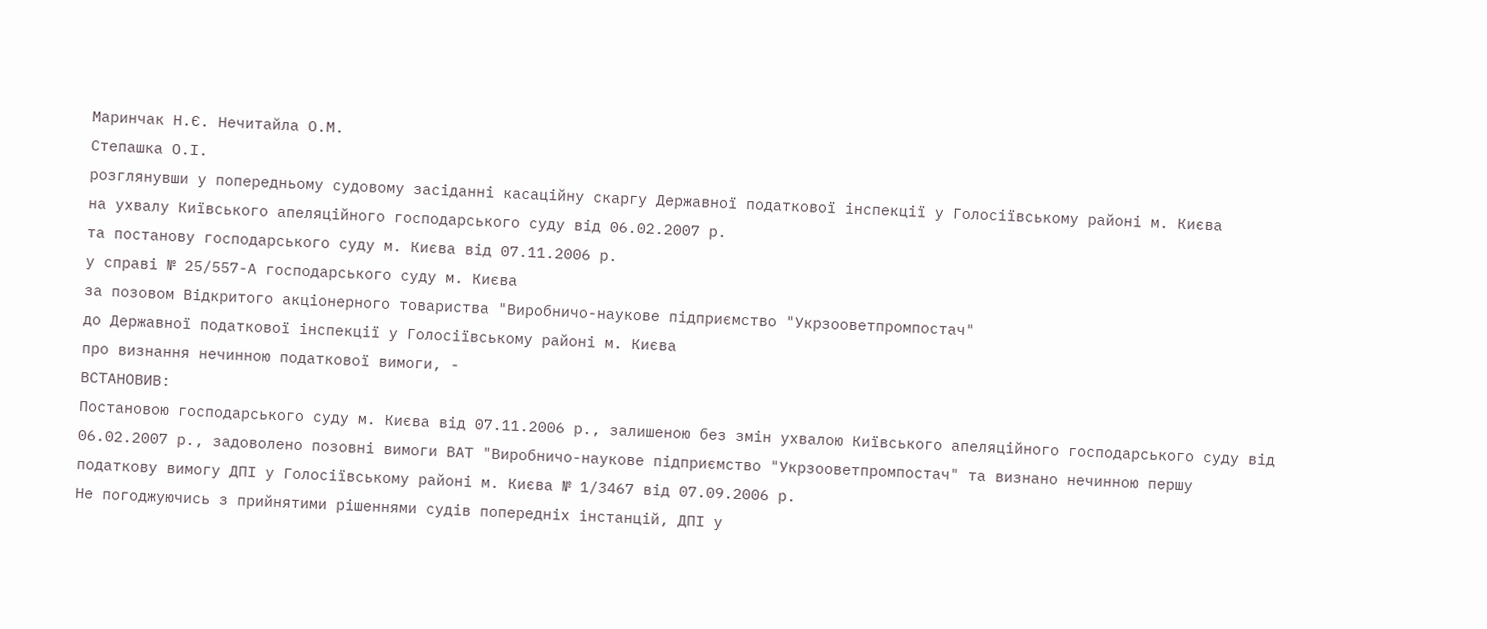Маринчак Н.Є. Нечитайла О.М.
Степашка О.І.
розглянувши у попередньому судовому засіданні касаційну скаргу Державної податкової інспекції у Голосіївському районі м. Києва
на ухвалу Київського апеляційного господарського суду від 06.02.2007 р.
та постанову господарського суду м. Києва від 07.11.2006 р.
у справі № 25/557-А господарського суду м. Києва
за позовом Відкритого акціонерного товариства "Виробничо-наукове підприємство "Укрзооветпромпостач"
до Державної податкової інспекції у Голосіївському районі м. Києва
про визнання нечинною податкової вимоги, -
ВСТАНОВИВ:
Постановою господарського суду м. Києва від 07.11.2006 р., залишеною без змін ухвалою Київського апеляційного господарського суду від 06.02.2007 р., задоволено позовні вимоги ВАТ "Виробничо-наукове підприємство "Укрзооветпромпостач" та визнано нечинною першу податкову вимогу ДПІ у Голосіївському районі м. Києва № 1/3467 від 07.09.2006 р.
Не погоджуючись з прийнятими рішеннями судів попередніх інстанцій, ДПІ у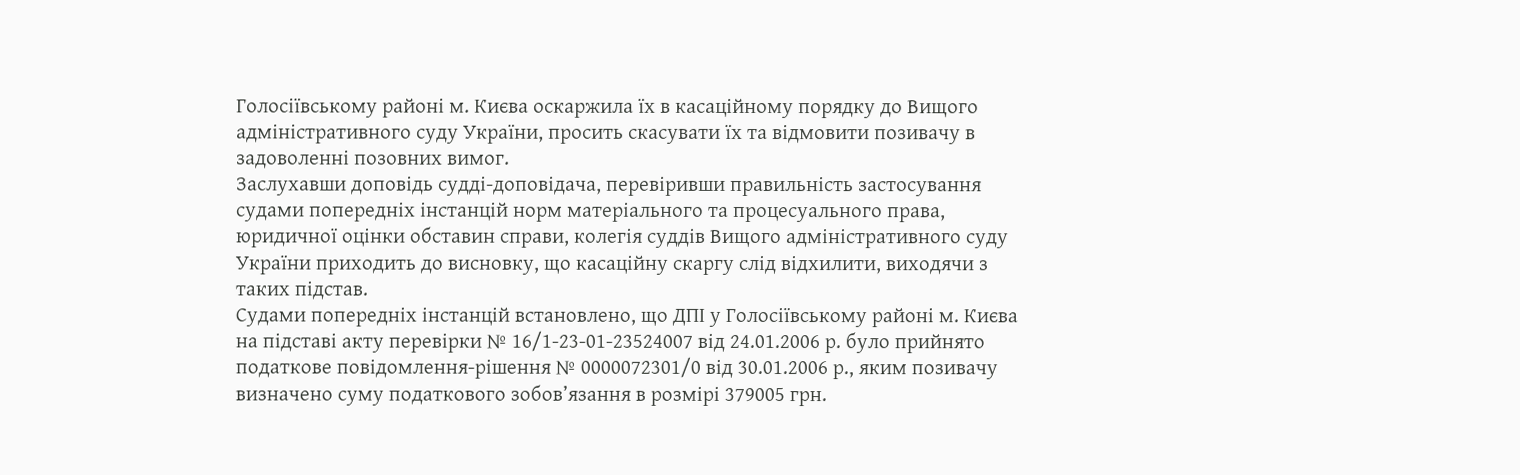Голосіївському районі м. Києва оскаржила їх в касаційному порядку до Вищого адміністративного суду України, просить скасувати їх та відмовити позивачу в задоволенні позовних вимог.
Заслухавши доповідь судді-доповідача, перевіривши правильність застосування судами попередніх інстанцій норм матеріального та процесуального права, юридичної оцінки обставин справи, колегія суддів Вищого адміністративного суду України приходить до висновку, що касаційну скаргу слід відхилити, виходячи з таких підстав.
Судами попередніх інстанцій встановлено, що ДПІ у Голосіївському районі м. Києва на підставі акту перевірки № 16/1-23-01-23524007 від 24.01.2006 р. було прийнято податкове повідомлення-рішення № 0000072301/0 від 30.01.2006 р., яким позивачу визначено суму податкового зобов’язання в розмірі 379005 грн.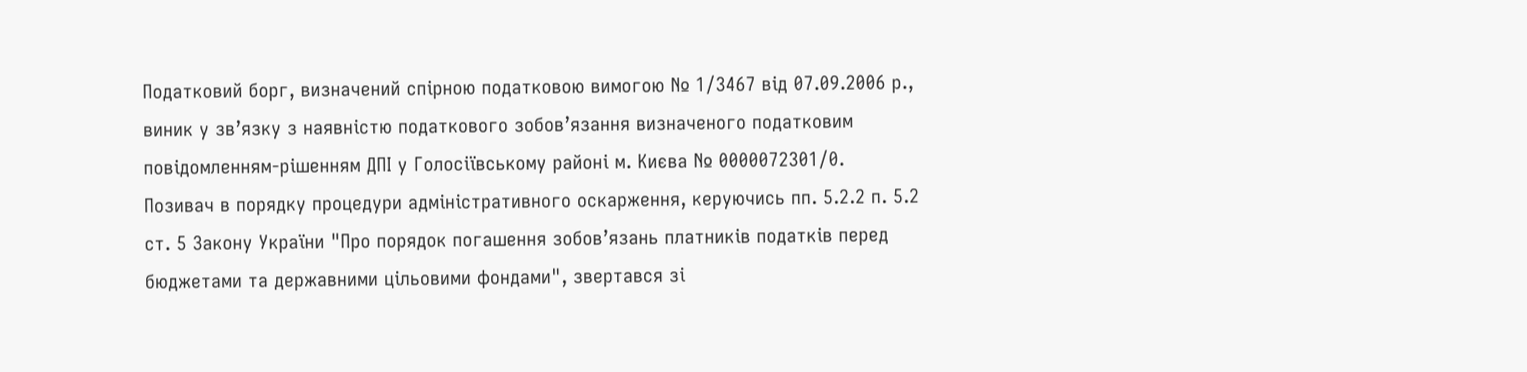Податковий борг, визначений спірною податковою вимогою № 1/3467 від 07.09.2006 р., виник у зв’язку з наявністю податкового зобов’язання визначеного податковим повідомленням-рішенням ДПІ у Голосіївському районі м. Києва № 0000072301/0.
Позивач в порядку процедури адміністративного оскарження, керуючись пп. 5.2.2 п. 5.2 ст. 5 Закону України "Про порядок погашення зобов’язань платників податків перед бюджетами та державними цільовими фондами", звертався зі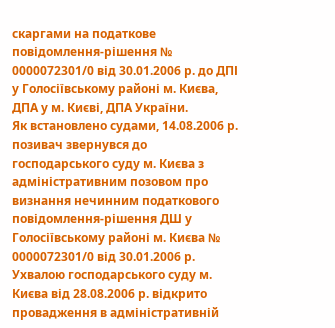скаргами на податкове повідомлення-рішення № 0000072301/0 від 30.01.2006 р. до ДПІ у Голосіївському районі м. Києва, ДПА у м. Києві, ДПА України.
Як встановлено судами, 14.08.2006 р. позивач звернувся до господарського суду м. Києва з адміністративним позовом про визнання нечинним податкового повідомлення-рішення ДШ у Голосіївському районі м. Києва № 0000072301/0 від 30.01.2006 р.
Ухвалою господарського суду м. Києва від 28.08.2006 р. відкрито провадження в адміністративній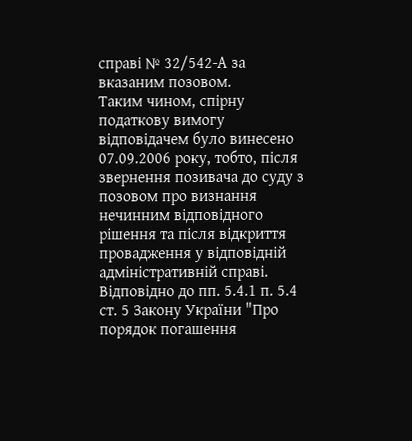справі № 32/542-А за вказаним позовом.
Таким чином, спірну податкову вимогу відповідачем було винесено 07.09.2006 року, тобто, після звернення позивача до суду з позовом про визнання нечинним відповідного рішення та після відкриття провадження у відповідній адміністративній справі.
Відповідно до пп. 5.4.1 п. 5.4 ст. 5 Закону України "Про порядок погашення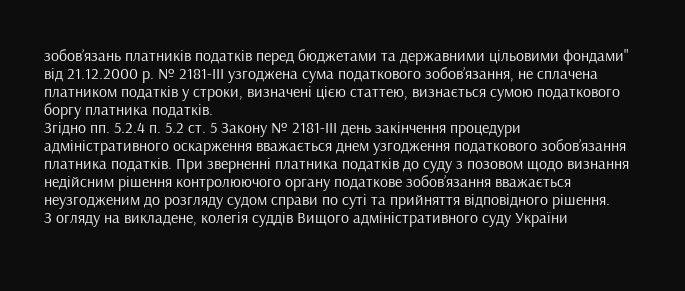зобов’язань платників податків перед бюджетами та державними цільовими фондами" від 21.12.2000 р. № 2181-ІІІ узгоджена сума податкового зобов’язання, не сплачена платником податків у строки, визначені цією статтею, визнається сумою податкового боргу платника податків.
Згідно пп. 5.2.4 п. 5.2 ст. 5 Закону № 2181-ІІІ день закінчення процедури адміністративного оскарження вважається днем узгодження податкового зобов’язання платника податків. При зверненні платника податків до суду з позовом щодо визнання недійсним рішення контролюючого органу податкове зобов’язання вважається неузгодженим до розгляду судом справи по суті та прийняття відповідного рішення.
З огляду на викладене, колегія суддів Вищого адміністративного суду України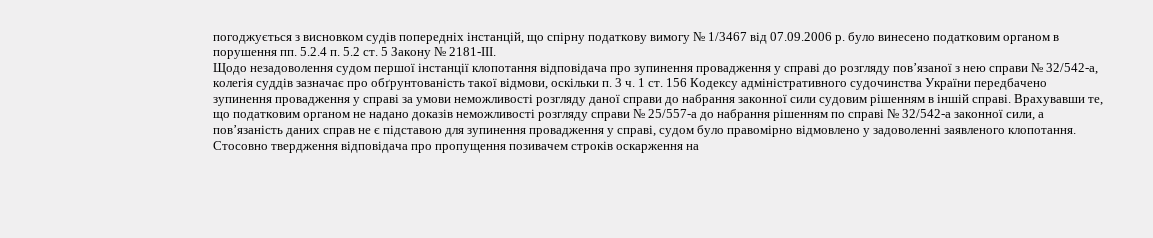погоджується з висновком судів попередніх інстанцій, що спірну податкову вимогу № 1/3467 від 07.09.2006 р. було винесено податковим органом в порушення пп. 5.2.4 п. 5.2 ст. 5 Закону № 2181-ІІІ.
Щодо незадоволення судом першої інстанції клопотання відповідача про зупинення провадження у справі до розгляду пов’язаної з нею справи № 32/542-а, колегія суддів зазначає про обґрунтованість такої відмови, оскільки п. 3 ч. 1 ст. 156 Кодексу адміністративного судочинства України передбачено зупинення провадження у справі за умови неможливості розгляду даної справи до набрання законної сили судовим рішенням в іншій справі. Врахувавши те, що податковим органом не надано доказів неможливості розгляду справи № 25/557-а до набрання рішенням по справі № 32/542-а законної сили, а пов’язаність даних справ не є підставою для зупинення провадження у справі, судом було правомірно відмовлено у задоволенні заявленого клопотання.
Стосовно твердження відповідача про пропущення позивачем строків оскарження на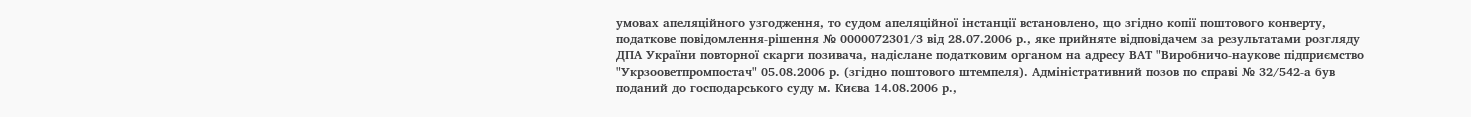умовах апеляційного узгодження, то судом апеляційної інстанції встановлено, що згідно копії поштового конверту, податкове повідомлення-рішення № 0000072301/3 від 28.07.2006 р., яке прийняте відповідачем за результатами розгляду ДПА України повторної скарги позивача, надіслане податковим органом на адресу ВАТ "Виробничо-наукове підприємство "Укрзооветпромпостач" 05.08.2006 р. (згідно поштового штемпеля). Адміністративний позов по справі № 32/542-а був поданий до господарського суду м. Києва 14.08.2006 р.,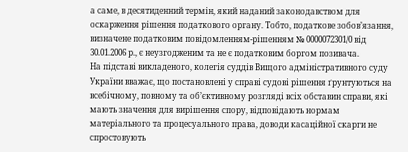а саме, в десятиденний термін, який наданий законодавством для оскарження рішення податкового органу. Тобто, податкове зобов’язання, визначене податковим повідомленням-рішенням № 0000072301/0 від 30.01.2006 р., є неузгодженим та не є податковим боргом позивача.
На підставі викладеного, колегія суддів Вищого адміністративного суду України вважає, що постановлені у справі судові рішення ґрунтуються на всебічному, повному та об’єктивному розгляді всіх обставин справи, які мають значення для вирішення спору, відповідають нормам матеріального та процесуального права, доводи касаційної скарги не спростовують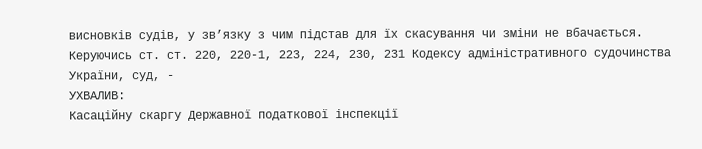висновків судів, у зв’язку з чим підстав для їх скасування чи зміни не вбачається.
Керуючись ст. ст. 220, 220-1, 223, 224, 230, 231 Кодексу адміністративного судочинства України, суд, -
УХВАЛИВ:
Касаційну скаргу Державної податкової інспекції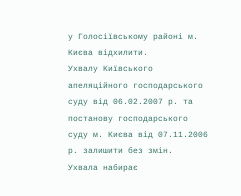у Голосіївському районі м. Києва відхилити.
Ухвалу Київського апеляційного господарського суду від 06.02.2007 р. та постанову господарського суду м. Києва від 07.11.2006 р. залишити без змін.
Ухвала набирає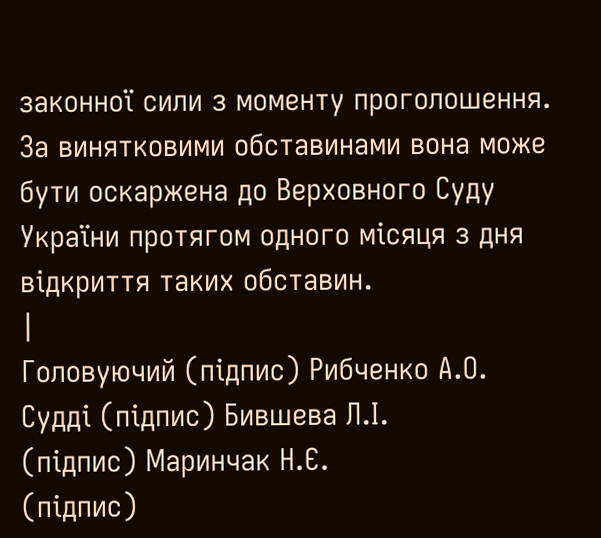законної сили з моменту проголошення.
За винятковими обставинами вона може бути оскаржена до Верховного Суду України протягом одного місяця з дня відкриття таких обставин.
|
Головуючий (підпис) Рибченко А.О.
Судді (підпис) Бившева Л.І.
(підпис) Маринчак Н.Є.
(підпис)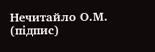Нечитайло О.М.
(підпис)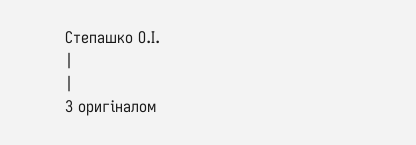Степашко О.І.
|
|
З оригіналом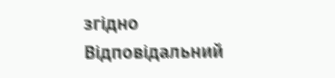згідно
Відповідальний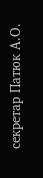секретар Патюк А.О.